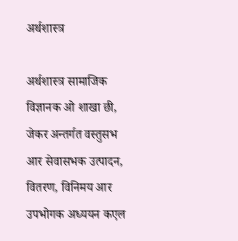अर्थशास्‍त्र

अर्थशास्त्र सामाजिक विज्ञानक ओ शाखा छी, जेकर अन्तर्गत वस्तुसभ आर सेवासभक उत्पादन, वितरण, विनिमय आर उपभोगक अध्ययन कएल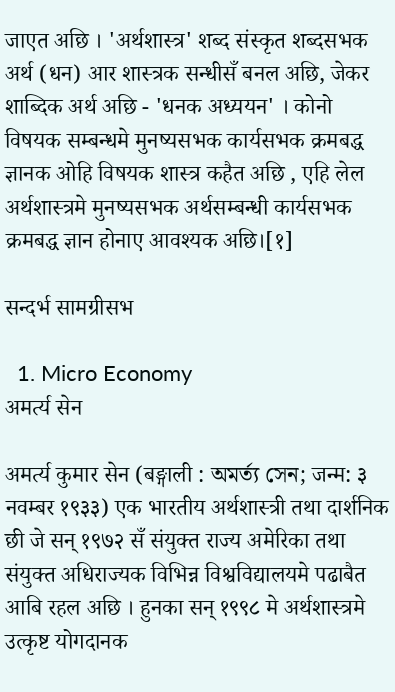जाएत अछि । 'अर्थशास्त्र' शब्द संस्कृत शब्दसभक अर्थ (धन) आर शास्त्रक सन्धीसँ बनल अछि, जेकर शाब्दिक अर्थ अछि - 'धनक अध्ययन' । कोनो विषयक सम्बन्धमे मुनष्यसभक कार्यसभक क्रमबद्ध ज्ञानक ओहि विषयक शास्त्र कहैत अछि , एहि लेल अर्थशास्त्रमे मुनष्यसभक अर्थसम्बन्धी कार्यसभक क्रमबद्ध ज्ञान होनाए आवश्यक अछि।[१]

सन्दर्भ सामग्रीसभ

  1. Micro Economy
अमर्त्य सेन

अमर्त्य कुमार सेन (बङ्गाली : অমর্ত্য সেন; जन्म: ३ नवम्बर १९३३) एक भारतीय अर्थशास्त्री तथा दार्शनिक छी जे सन् १९७२ सँ संयुक्त राज्य अमेरिका तथा संयुक्त अधिराज्यक विभिन्न विश्वविद्यालयमे पढाबैत आबि रहल अछि । हुनका सन् १९९८ मे अर्थशास्त्रमे उत्कृष्ट योगदानक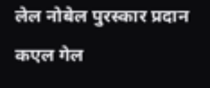लेल नोबेल पुरस्कार प्रदान कएल गेल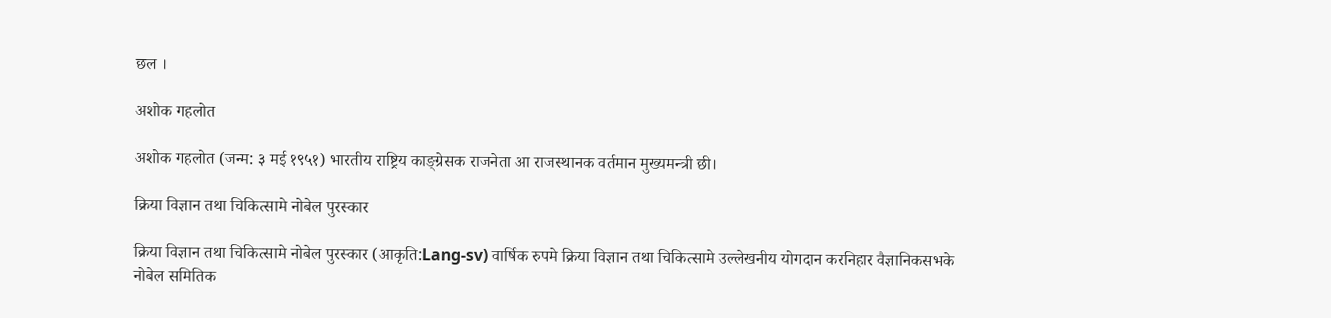छल ।

अशोक गहलोत

अशोक गहलोत (जन्‍म: ३ मई १९५१) भारतीय राष्ट्रिय काङ्ग्रेसक राजनेता आ राजस्थानक वर्तमान मुख्यमन्त्री छी।

क्रिया विज्ञान तथा चिकित्सामे नोबेल पुरस्कार

क्रिया विज्ञान तथा चिकित्सामे नोबेल पुरस्कार (आकृति:Lang-sv) वार्षिक रुपमे क्रिया विज्ञान तथा चिकित्सामे उल्लेखनीय योगदान करनिहार वैज्ञानिकसभके नोबेल समितिक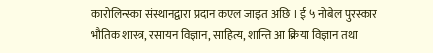कारोलिन्स्का संस्थानद्वारा प्रदान कएल जाइत अछि । ई ५ नोबेल पुरस्कार भौतिक शास्त्र, रसायन विज्ञान, साहित्य, शान्ति आ क्रिया विज्ञान तथा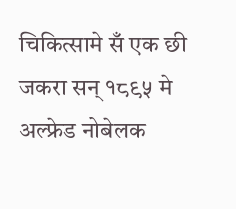चिकित्सामे सँ एक छी जकरा सन् १८९५ मे अल्फ्रेड नोबेलक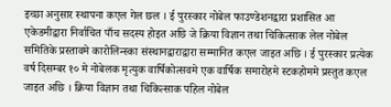इच्छा अनुसार स्थापना कएल गेल छल । ई पुरस्कार नोबेल फाउण्डेशनद्वारा प्रशासित आ एकेडमीद्वारा निर्वाचित पाँच सदस्य होइत अछि जे क्रिया विज्ञान तथा चिकित्साक लेल नोबेल समितिके प्रस्तावमे कारोलिन्स्का संस्थानद्वाराद्वारा सम्मानित कएल जाइत अछि । ई पुरस्कार प्रत्येक वर्ष दिसम्बर १० मे नोबेलक मृत्युक वार्षिकोत्सवमे एक वार्षिक समारोहमे स्टकहोममे प्रस्तुत कएल जाइत अछि । क्रिया विज्ञान तथा चिकित्साक पहिल नोबेल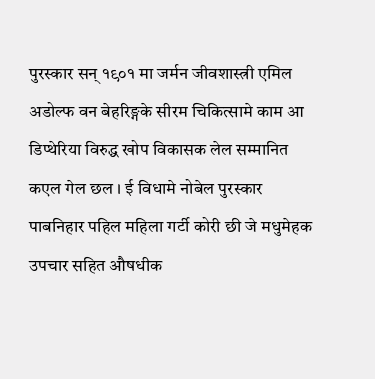पुरस्कार सन् १९०१ मा जर्मन जीवशास्त्री एमिल अडोल्फ वन बेहरिङ्गके सीरम चिकित्सामे काम आ डिप्थेरिया विरुद्ध खोप विकासक लेल सम्मानित कएल गेल छल । ई विधामे नोबेल पुरस्कार पाबनिहार पहिल महिला गर्टी कोरी छी जे मधुमेहक उपचार सहित औषधीक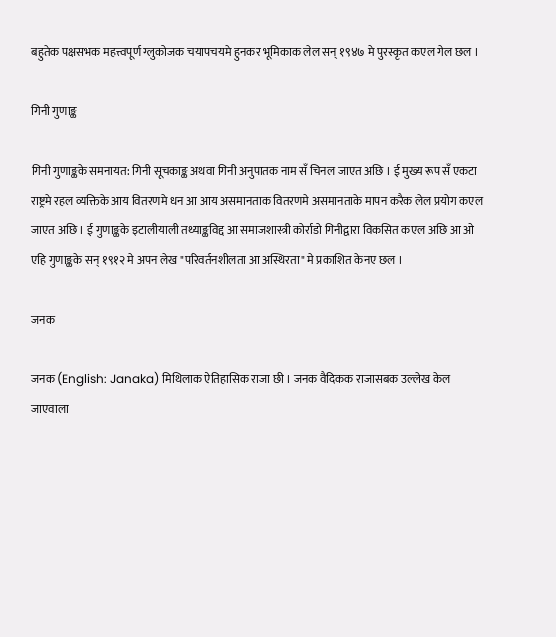बहुतेक पक्षसभक महत्त्वपूर्ण ग्लुकोजक चयापचयमे हुनकर भूमिकाक लेल सन् १९४७ मे पुरस्कृत कएल गेल छल ।

गिनी गुणाङ्क

गिनी गुणाङ्कके समनायत: गिनी सूचकाङ्क अथवा गिनी अनुपातक नाम सँ चिनल जाएत अछि । ई मुख्य रूप सँ एकटा राष्ट्रमे रहल व्यक्तिके आय वितरणमे धन आ आय असमानताक वितरणमे असमानताके मापन करैक लेल प्रयोग कएल जाएत अछि । ई गुणाङ्कके इटालीयाली तथ्याङ्कविद्द आ समाजशास्त्री कोर्राडो गिनीद्वारा विकसित कएल अछि आ ओ एहि गुणाङ्कके सन् १९१२ मे अपन लेख "परिवर्तनशीलता आ अस्थिरता" मे प्रकाशित केनए छल ।

जनक

जनक (English: Janaka) मिथिलाक ऐतिहासिक राजा छी । जनक वैदिकक राजासबक उल्लेख केल जाएवाला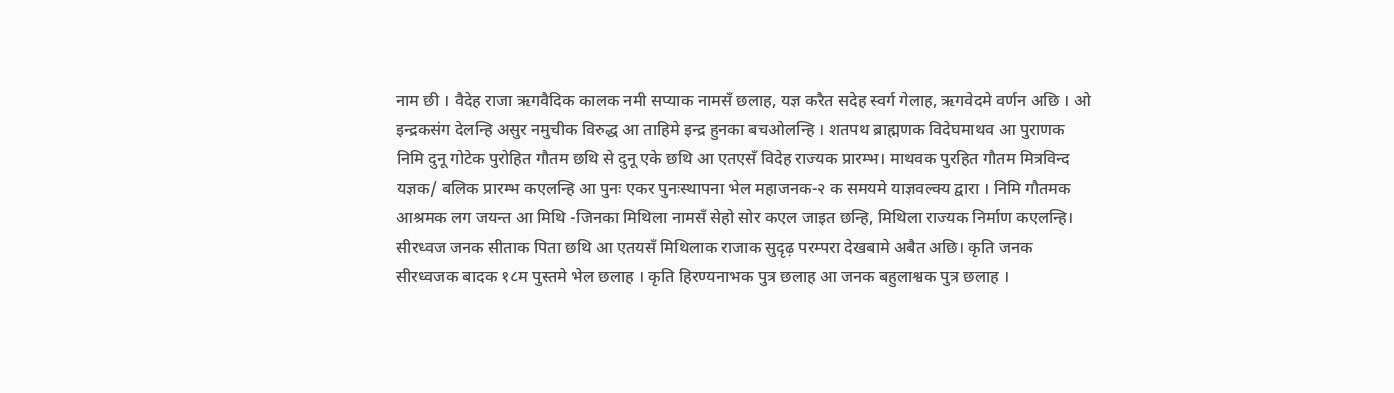नाम छी । वैदेह राजा ऋगवैदिक कालक नमी सप्याक नामसँ छलाह, यज्ञ करैत सदेह स्वर्ग गेलाह, ऋगवेदमे वर्णन अछि । ओ इन्द्रकसंग देलन्हि असुर नमुचीक विरुद्ध आ ताहिमे इन्द्र हुनका बचओलन्हि । शतपथ ब्राह्मणक विदेघमाथव आ पुराणक निमि दुनू गोटेक पुरोहित गौतम छथि से दुनू एके छथि आ एतएसँ विदेह राज्यक प्रारम्भ। माथवक पुरहित गौतम मित्रविन्द यज्ञक/ बलिक प्रारम्भ कएलन्हि आ पुनः एकर पुनःस्थापना भेल महाजनक-२ क समयमे याज्ञवल्क्य द्वारा । निमि गौतमक आश्रमक लग जयन्त आ मिथि -जिनका मिथिला नामसँ सेहो सोर कएल जाइत छन्हि, मिथिला राज्यक निर्माण कएलन्हि। सीरध्वज जनक सीताक पिता छथि आ एतयसँ मिथिलाक राजाक सुदृढ़ परम्परा देखबामे अबैत अछि। कृति जनक सीरध्वजक बादक १८म पुस्तमे भेल छलाह । कृति हिरण्यनाभक पुत्र छलाह आ जनक बहुलाश्वक पुत्र छलाह ।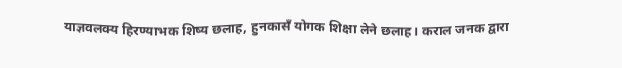याज्ञवलक्य हिरण्याभक शिष्य छलाह, हुनकासँ योगक शिक्षा लेने छलाह। कराल जनक द्वारा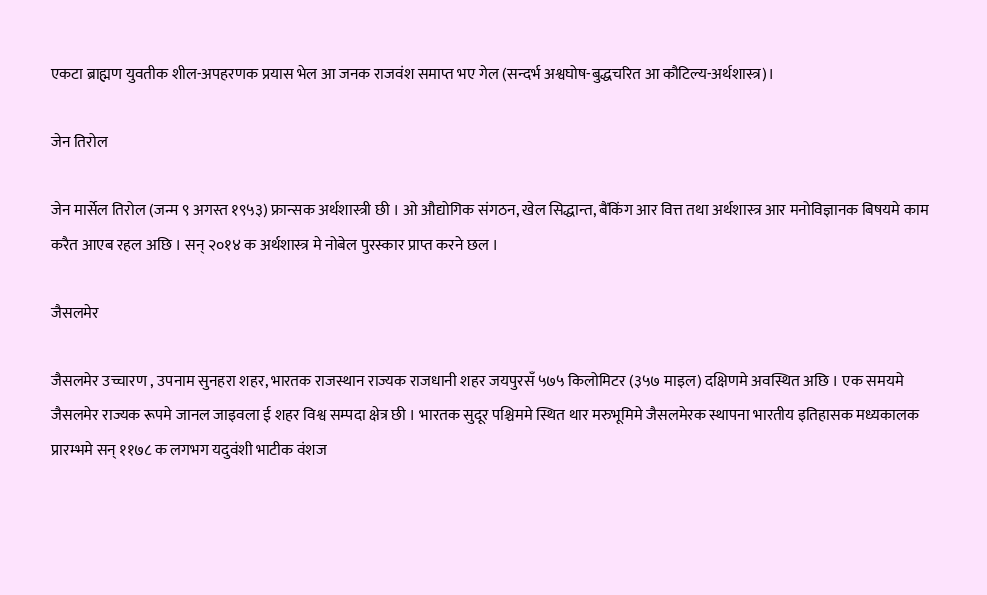एकटा ब्राह्मण युवतीक शील-अपहरणक प्रयास भेल आ जनक राजवंश समाप्त भए गेल (सन्दर्भ अश्वघोष-बुद्धचरित आ कौटिल्य-अर्थशास्त्र)।

जेन तिरोल

जेन मार्सेल तिरोल (जन्म ९ अगस्त १९५३) फ्रान्सक अर्थशास्त्री छी । ओ औद्योगिक संगठन, खेल सिद्धान्त, बैंकिंग आर वित्त तथा अर्थशास्त्र आर मनोविज्ञानक बिषयमे काम करैत आएब रहल अछि । सन् २०१४ क अर्थशास्त्र मे नोबेल पुरस्कार प्राप्त करने छल ।

जैसलमेर

जैसलमेर उच्चारण , उपनाम सुनहरा शहर, भारतक राजस्थान राज्यक राजधानी शहर जयपुरसँ ५७५ किलोमिटर (३५७ माइल) दक्षिणमे अवस्थित अछि । एक समयमे जैसलमेर राज्यक रूपमे जानल जाइवला ई शहर विश्व सम्पदा क्षेत्र छी । भारतक सुदूर पश्चिममे स्थित थार मरुभूमिमे जैसलमेरक स्थापना भारतीय इतिहासक मध्यकालक प्रारम्भमे सन् ११७८ क लगभग यदुवंशी भाटीक वंशज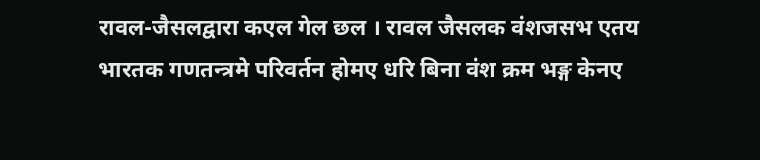रावल-जैसलद्वारा कएल गेल छल । रावल जैसलक वंशजसभ एतय भारतक गणतन्त्रमे परिवर्तन होमए धरि बिना वंश क्रम भङ्ग केनए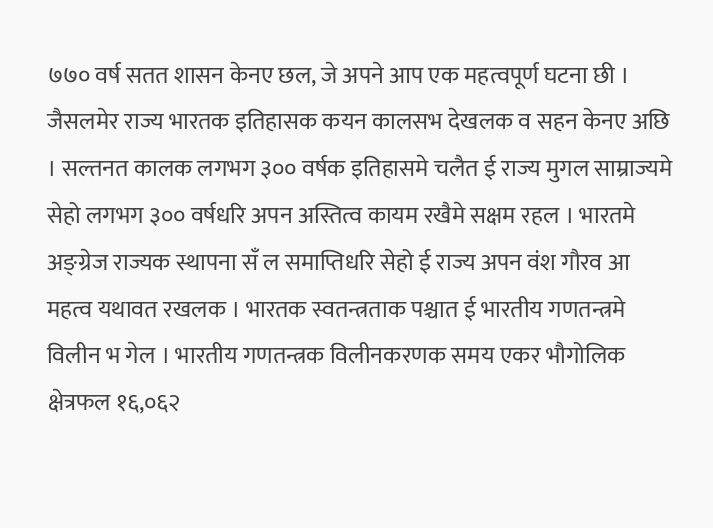७७० वर्ष सतत शासन केनए छल, जे अपने आप एक महत्वपूर्ण घटना छी । जैसलमेर राज्य भारतक इतिहासक कयन कालसभ देखलक व सहन केनए अछि । सल्तनत कालक लगभग ३०० वर्षक इतिहासमे चलैत ई राज्य मुगल साम्राज्यमे सेहो लगभग ३०० वर्षधरि अपन अस्तित्व कायम रखैमे सक्षम रहल । भारतमे अङ्ग्रेज राज्यक स्थापना सँ ल समाप्तिधरि सेहो ई राज्य अपन वंश गौरव आ महत्व यथावत रखलक । भारतक स्वतन्त्रताक पश्चात ई भारतीय गणतन्त्रमे विलीन भ गेल । भारतीय गणतन्त्रक विलीनकरणक समय एकर भौगोलिक क्षेत्रफल १६,०६२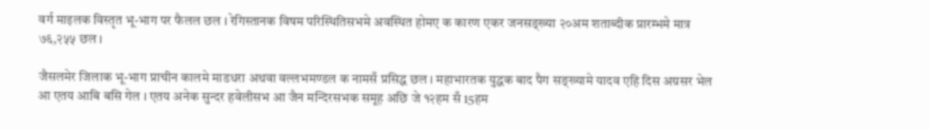वर्ग माइलक विस्तृत भू-भाग पर फैलल छल । रेगिस्तानक विषम परिस्थितिसभमे अवस्थित होमए क कारण एकर जनसङ्ख्या २०अम शताब्दीक प्रारम्भमे मात्र ७६,२५५ छल ।

जैसलमेर जिलाक भू-भाग प्राचीन कालमे माडधरा अथवा वल्लभमण्डल क नामसँ प्रसिद्ध छल । महाभारतक युद्धक बाद पैग सङ्ख्यामे यादव एहि दिस अग्रसर भेल आ एतय आबि बसि गेल । एतय अनेक सुन्दर हवेलीसभ आ जैन मन्दिरसभक समूह अछि जे १२हम सँ 15हम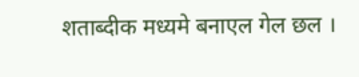शताब्‍दीक मध्यमे बनाएल गेल छल ।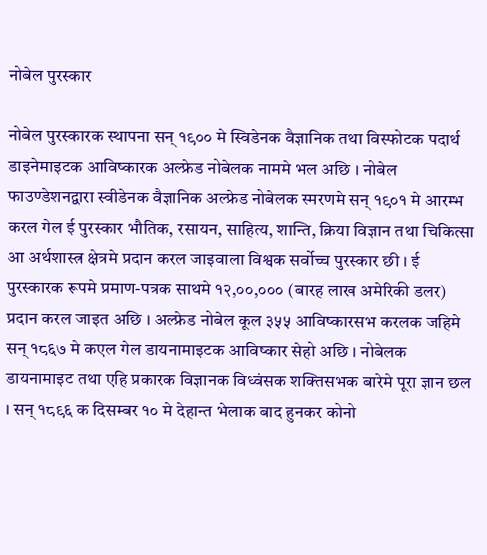नोबेल पुरस्कार

नोबेल पुरस्कारक स्थापना सन् १९०० मे स्विडेनक वैज्ञानिक तथा विस्फोटक पदार्थ डाइनेमाइटक आविष्कारक अल्फ्रेड नोबेलक नाममे भल अछि । नोबेल फाउण्डेशनद्वारा स्वीडेनक वैज्ञानिक अल्फ्रेड नोबेलक स्मरणमे सन् १९०१ मे आरम्भ करल गेल ई पुरस्कार भौतिक, रसायन, साहित्य, शान्ति, क्रिया विज्ञान तथा चिकित्सा आ अर्थशास्त्र क्षेत्रमे प्रदान करल जाइवाला विश्वक सर्वोच्च पुरस्कार छी । ई पुरस्कारक रूपमे प्रमाण-पत्रक साथमे १२,००,००० (बारह लाख अमेरिकी डलर) प्रदान करल जाइत अछि । अल्फ्रेड नोबेल कूल ३५५ आविष्कारसभ करलक जहिमे सन् १८६७ मे कएल गेल डायनामाइटक आविष्कार सेहो अछि । नोबेलक डायनामाइट तथा एहि प्रकारक विज्ञानक विध्वंसक शक्तिसभक बारेमे पूरा ज्ञान छल । सन् १८९६ क दिसम्बर १० मे देहान्त भेलाक बाद हुनकर कोनो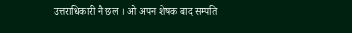उत्तराधिकारी नै छल । ओ अपन शेषक बाद सम्पति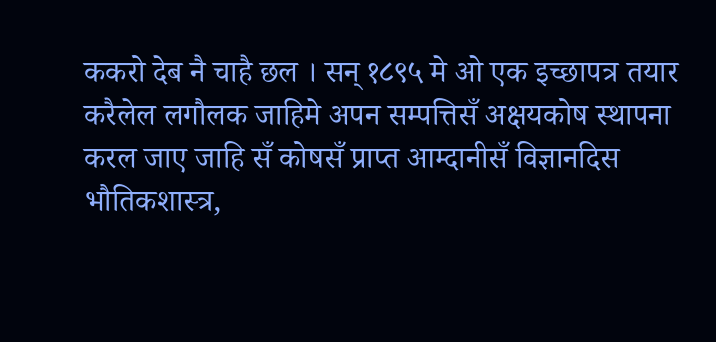ककरो देब नै चाहै छल । सन् १८९५ मे ओ एक इच्छापत्र तयार करैलेल लगौलक जाहिमे अपन सम्पत्तिसँ अक्षयकोष स्थापना करल जाए जाहि सँ कोषसँ प्राप्त आम्दानीसँ विज्ञानदिस भौतिकशास्त्र,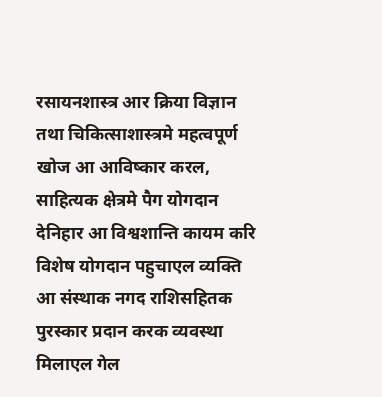रसायनशास्त्र आर क्रिया विज्ञान तथा चिकित्साशास्त्रमे महत्वपूर्ण खोज आ आविष्कार करल, साहित्यक क्षेत्रमे पैग योगदान देनिहार आ विश्वशान्ति कायम करि विशेष योगदान पहुचाएल व्यक्ति आ संस्थाक नगद राशिसहितक पुरस्कार प्रदान करक व्यवस्था मिलाएल गेल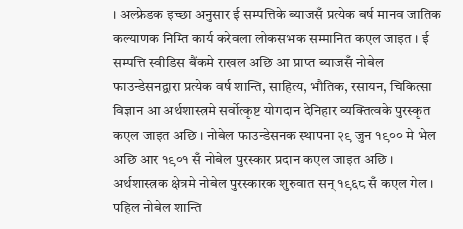। अल्फ्रेडक इच्छा अनुसार ई सम्पत्तिके ब्याजसँ प्रत्येक बर्ष मानव जातिक कल्याणक निम्ति कार्य करेवला लोकसभक सम्मानित कएल जाइत । ई सम्पत्ति स्वीडिस बैंकमे राखल अछि आ प्राप्त ब्याजसँ नोबेल फाउन्डेसनद्वारा प्रत्येक वर्ष शान्ति, साहित्य, भौतिक, रसायन, चिकित्सा विज्ञान आ अर्थशास्त्रमे सर्वोत्कृष्ट योगदान देनिहार व्यक्तित्वके पुरस्कृत कएल जाइत अछि । नोबेल फाउन्डेसनक स्थापना २९ जुन १९०० मे भेल अछि आर १९०१ सँ नोबेल पुरस्कार प्रदान कएल जाइत अछि । अर्थशास्त्रक क्षेत्रमे नोबेल पुरस्कारक शुरुवात सन् १९६८ सँ कएल गेल । पहिल नोबेल शान्ति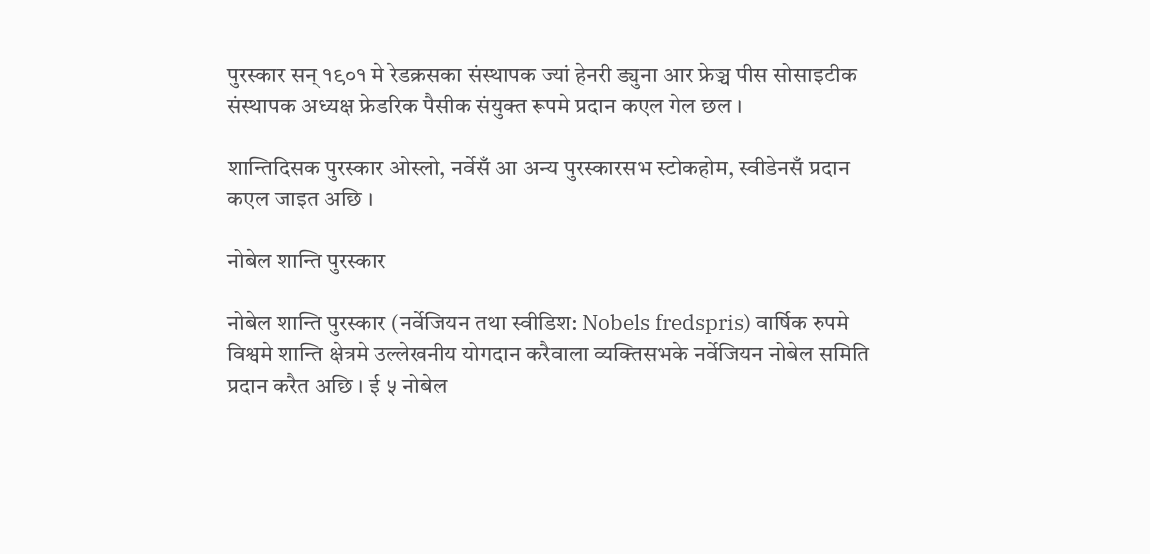पुरस्कार सन् १९०१ मे रेडक्रसका संस्थापक ज्यां हेनरी ड्युना आर फ्रेञ्च पीस सोसाइटीक संस्थापक अध्यक्ष फ्रेडरिक पैसीक संयुक्त रूपमे प्रदान कएल गेल छल ।

शान्तिदिसक पुरस्कार ओस्लो, नर्वेसँ आ अन्य पुरस्कारसभ स्टोकहोम, स्वीडेनसँ प्रदान कएल जाइत अछि ।

नोबेल शान्ति पुरस्कार

नोबेल शान्ति पुरस्कार (नर्वेजियन तथा स्वीडिश: Nobels fredspris) वार्षिक रुपमे विश्वमे शान्ति क्षेत्रमे उल्लेखनीय योगदान करैवाला व्यक्तिसभके नर्वेजियन नोबेल समिति प्रदान करैत अछि । ई ५ नोबेल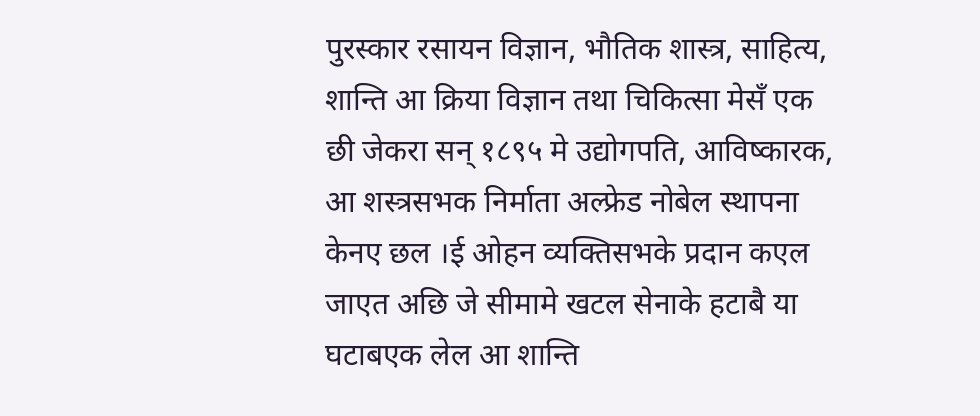पुरस्कार रसायन विज्ञान, भौतिक शास्त्र, साहित्य, शान्ति आ क्रिया विज्ञान तथा चिकित्सा मेसँ एक छी जेकरा सन् १८९५ मे उद्योगपति, आविष्कारक, आ शस्त्रसभक निर्माता अल्फ्रेड नोबेल स्थापना केनए छल ।ई ओहन व्यक्तिसभके प्रदान कएल जाएत अछि जे सीमामे खटल सेनाके हटाबै या घटाबएक लेल आ शान्ति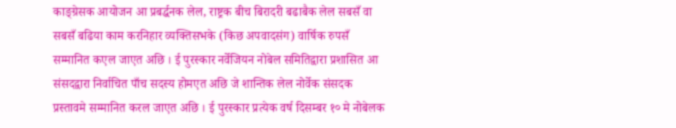काङ्ग्रेसक आयोजन आ प्रबर्द्धनक लेल, राष्ट्रक बीच बिरादरी बढाबैक लेल सबसँ वा सबसँ बढिया काम करनिहार व्यक्तिसभके (किछ अपवादसंग) वार्षिक रुपसँ सम्मानित कएल जाएत अछि । ई पुरस्कार नर्वेजियन नोबेल समितिद्वारा प्रशासित आ संसदद्वारा निर्वाचित पाँच सदस्य होमएत अछि जे शान्तिक लेल नोर्वेक संसदक प्रस्तावमे सम्मानित करल जाएत अछि । ई पुरस्कार प्रत्येक वर्ष दिसम्बर १० मे नोबेलक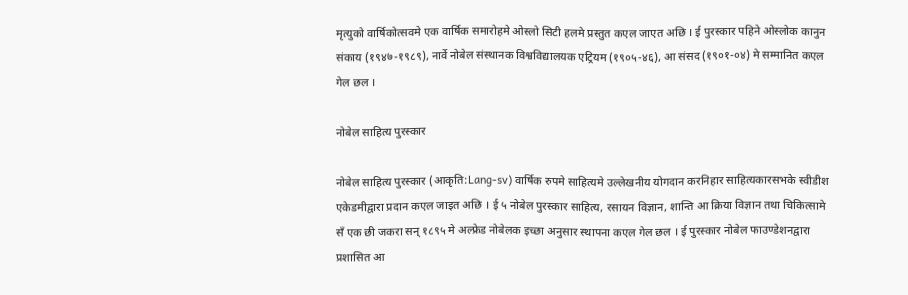मृत्युको वार्षिकोत्सवमे एक वार्षिक समारोहमे ओस्लो सिटी हलमे प्रस्तुत कएल जाएत अछि । ई पुरस्कार पहिने ओस्लोक कानुन संकाय (१९४७-१९८९), नार्वे नोबेल संस्थानक विश्वविद्यालयक एट्रियम (१९०५-४६), आ संसद (१९०१-०४) मे सम्मानित कएल गेल छल ।

नोबेल साहित्य पुरस्कार

नोबेल साहित्य पुरस्कार (आकृति:Lang-sv) वार्षिक रुपमे साहित्यमे उल्लेखनीय योगदान करनिहार साहित्यकारसभके स्वीडीश एकेडमीद्वारा प्रदान कएल जाइत अछि । ई ५ नोबेल पुरस्कार साहित्य, रसायन विज्ञान, शान्ति आ क्रिया विज्ञान तथा चिकित्सामे सँ एक छी जकरा सन् १८९५ मे अल्फ्रेड नोबेलक इच्छा अनुसार स्थापना कएल गेल छल । ई पुरस्कार नोबेल फाउण्डेशनद्वारा प्रशासित आ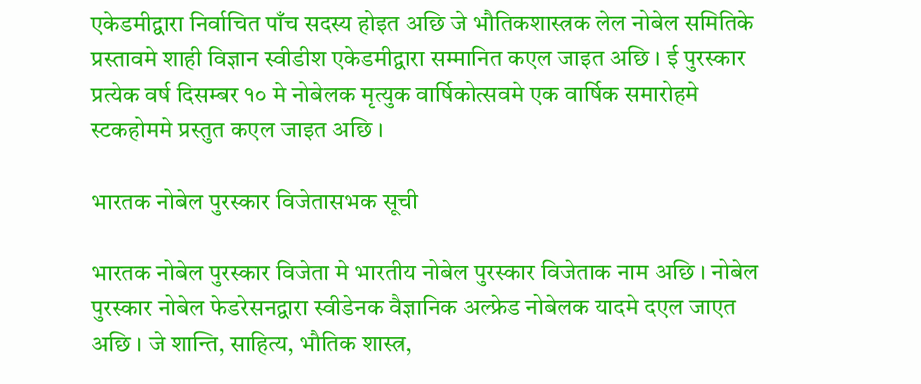एकेडमीद्वारा निर्वाचित पाँच सदस्य होइत अछि जे भौतिकशास्त्रक लेल नोबेल समितिके प्रस्तावमे शाही विज्ञान स्वीडीश एकेडमीद्वारा सम्मानित कएल जाइत अछि । ई पुरस्कार प्रत्येक वर्ष दिसम्बर १० मे नोबेलक मृत्युक वार्षिकोत्सवमे एक वार्षिक समारोहमे स्टकहोममे प्रस्तुत कएल जाइत अछि ।

भारतक नोबेल पुरस्कार विजेतासभक सूची

भारतक नोबेल पुरस्कार विजेता मे भारतीय नोबेल पुरस्कार विजेताक नाम अछि । नोबेल पुरस्कार नोबेल फेडरेसनद्वारा स्वीडेनक वैज्ञानिक अल्फ्रेड नोबेलक यादमे दएल जाएत अछि । जे शान्ति, साहित्य, भौतिक शास्त्र,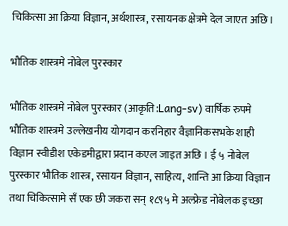चिकित्सा आ क्रिया विज्ञान, अर्थशास्त्र, रसायनक क्षेत्रमे देल जाएत अछि।

भौतिक शास्त्रमे नोबेल पुरस्कार

भौतिक शास्त्रमे नोबेल पुरस्कार (आकृति:Lang-sv) वार्षिक रुपमे भौतिक शास्त्रमे उल्लेखनीय योगदान करनिहार वैज्ञानिकसभके शाही विज्ञान स्वीडीश एकेडमीद्वारा प्रदान कएल जाइत अछि । ई ५ नोबेल पुरस्कार भौतिक शास्त्र, रसायन विज्ञान, साहित्य, शान्ति आ क्रिया विज्ञान तथा चिकित्सामे सँ एक छी जकरा सन् १८९५ मे अल्फ्रेड नोबेलक इच्छा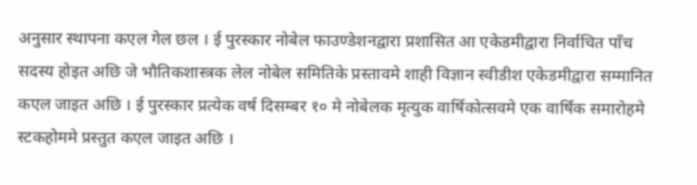अनुसार स्थापना कएल गेल छल । ई पुरस्कार नोबेल फाउण्डेशनद्वारा प्रशासित आ एकेडमीद्वारा निर्वाचित पाँच सदस्य होइत अछि जे भौतिकशास्त्रक लेल नोबेल समितिके प्रस्तावमे शाही विज्ञान स्वीडीश एकेडमीद्वारा सम्मानित कएल जाइत अछि । ई पुरस्कार प्रत्येक वर्ष दिसम्बर १० मे नोबेलक मृत्युक वार्षिकोत्सवमे एक वार्षिक समारोहमे स्टकहोममे प्रस्तुत कएल जाइत अछि ।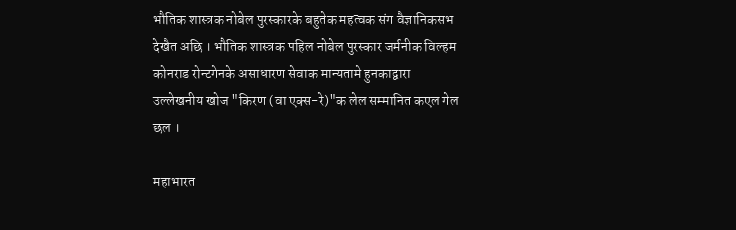भौतिक शास्त्रक नोबेल पुरस्कारके बहुतेक महत्वक संग वैज्ञानिकसभ देखैत अछि । भौतिक शास्त्रक पहिल नोबेल पुरस्कार जर्मनीक विल्हम कोनराड रोन्टगेनके असाधारण सेवाक मान्यतामे हुनकाद्वारा उल्लेखनीय खोज "किरण (वा एक्स-रे)"क लेल सम्मानित कएल गेल छल ।

महाभारत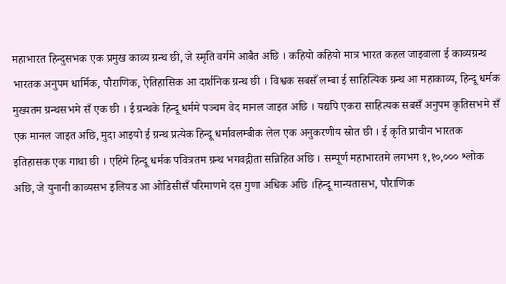महाभारत हिन्दुसभक एक प्रमुख काव्य ग्रन्थ छी, जे स्मृति वर्गमे आबैत अछि । कहियो कहियो मात्र भारत कहल जाइवाला ई काव्यग्रन्थ भारतक अनुपम धार्मिक, पौराणिक, ऐतिहासिक आ दार्शनिक ग्रन्थ छी । विश्वक सबसँ लम्बा ई साहित्यिक ग्रन्थ आ महाकाव्य, हिन्दू धर्मक मुख्यतम ग्रन्थसभमे सँ एक छी । ई ग्रन्थके हिन्दू धर्ममे पञ्चम वेद मानल जाइत अछि । यद्यपि एकरा साहित्यक सबसँ अनुपम कृतिसभमे सँ एक मानल जाइत अछि, मुदा आइयो ई ग्रन्थ प्रत्येक हिन्दू धर्मावलम्बीक लेल एक अनुकरणीय स्रोत छी । ई कृति प्राचीन भारतक इतिहासक एक गाथा छी । एहिमे हिन्दू धर्मक पवित्रतम ग्रन्थ भगवद्गीता सन्निहित अछि । सम्पूर्ण महाभारतमे लगभग १,१०,००० श्लोक अछि, जे युनानी काव्यसभ इलियड आ ओडिसीसँ परिमाणमे दस गुणा अधिक अछि ।हिन्दू मान्यतासभ, पौराणिक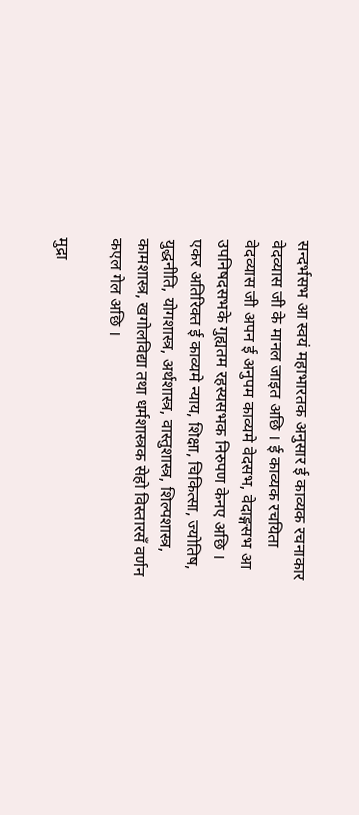सन्दर्भसभ आ स्वयं महाभारतक अनुसार ई काव्यक रचनाकार वेदव्यास जी के मानल जाइत अछि । ई काव्यक रचयिता वेदव्यास जी अपन ई अनुपम काव्यमे वेदसभ, वेदाङ्गसभ आ उपनिषदसभके गुह्यतम रहस्यसभक निरुपण केनए अछि । एकर अतिरिक्त ई काव्यमे न्याय, शिक्षा, चिकित्सा, ज्योतिष, युद्धनीति, योगशास्त्र, अर्थशास्त्र, वास्तुशास्त्र, शिल्पशास्त्र, कामशास्त्र, खगोलविद्या तथा धर्मशास्त्रक सेहो विस्तारसँ वर्णन कएल गेल अछि ।

मुद्रा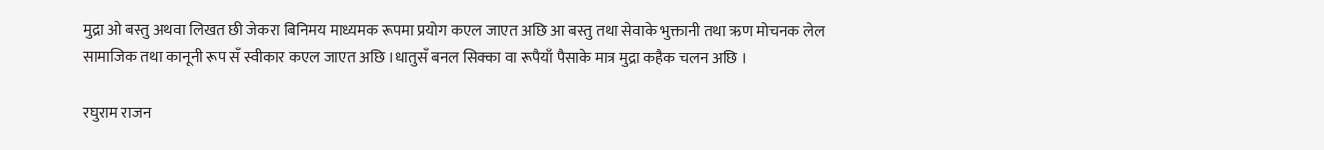मुद्रा ओ बस्तु अथवा लिखत छी जेकरा बिनिमय माध्यमक रूपमा प्रयोग कएल जाएत अछि आ बस्तु तथा सेवाके भुक्तानी तथा ऋण मोचनक लेल सामाजिक तथा कानूनी रूप सँ स्वीकार कएल जाएत अछि ।धातुसँ बनल सिक्का वा रूपैयाँ पैसाके मात्र मुद्रा कहैक चलन अछि ।

रघुराम राजन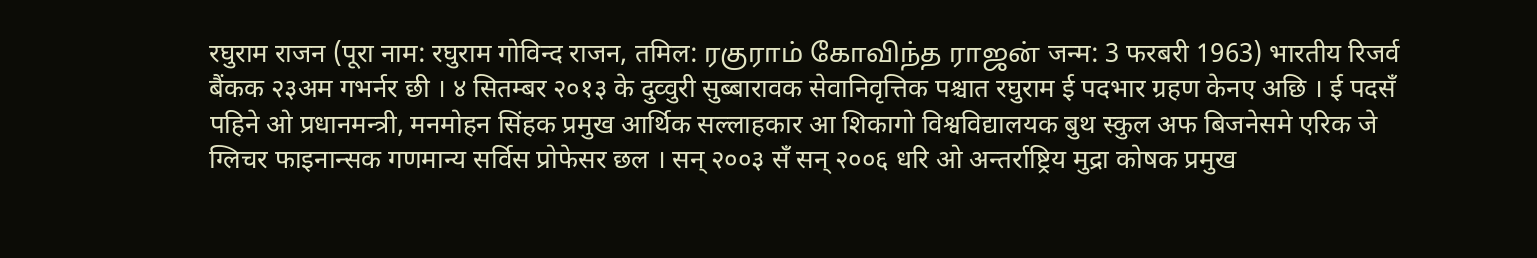रघुराम राजन (पूरा नाम: रघुराम गोविन्द राजन, तमिल: ரகுராம் கோவிந்த ராஜன் जन्म: 3 फरबरी 1963) भारतीय रिजर्व बैंकक २३अम गभर्नर छी । ४ सितम्बर २०१३ के दुव्वुरी सुब्बारावक सेवानिवृत्तिक पश्चात रघुराम ई पदभार ग्रहण केनए अछि । ई पदसँ पहिने ओ प्रधानमन्त्री, मनमोहन सिंहक प्रमुख आर्थिक सल्लाहकार आ शिकागो विश्वविद्यालयक बुथ स्कुल अफ बिजनेसमे एरिक जे ग्लिचर फाइनान्सक गणमान्य सर्विस प्रोफेसर छल । सन् २००३ सँ सन् २००६ धरि ओ अन्तर्राष्ट्रिय मुद्रा कोषक प्रमुख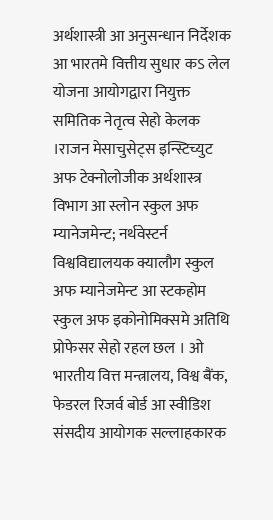अर्थशास्त्री आ अनुसन्धान निर्देशक आ भारतमे वित्तीय सुधार कऽ लेल योजना आयोगद्वारा नियुक्त समितिक नेतृत्व सेहो केलक ।राजन मेसाचुसेट्स इन्स्टिच्युट अफ टेक्नोलोजीक अर्थशास्त्र विभाग आ स्लोन स्कुल अफ म्यानेजमेन्ट; नर्थवेस्टर्न विश्वविद्यालयक क्यालौग स्कुल अफ म्यानेजमेन्ट आ स्टकहोम स्कुल अफ इकोनोमिक्समे अतिथि प्रोफेसर सेहो रहल छल । ओ भारतीय वित्त मन्त्रालय, विश्व बैंक, फेडरल रिजर्व बोर्ड आ स्वीडिश संसदीय आयोगक सल्लाहकारक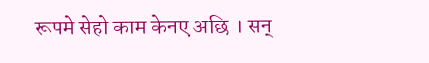रूपमे सेहो काम केनए अछि । सन्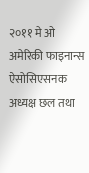२०११ मे ओ अमेरिकी फाइनान्स ऐसोसिएसनक अध्यक्ष छल तथा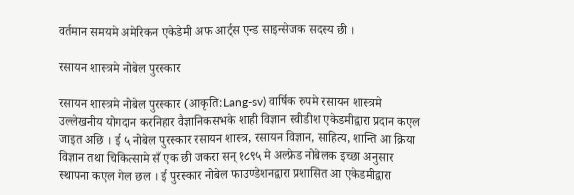वर्तमान समयमे अमेरिकन एकेडेमी अफ आर्ट्स एन्ड साइन्सेजक सदस्य छी ।

रसायन शास्त्रमे नोबेल पुरस्कार

रसायन शास्त्रमे नोबेल पुरस्कार (आकृति:Lang-sv) वार्षिक रुपमे रसायन शास्त्रमे उल्लेखनीय योगदान करनिहार वैज्ञानिकसभके शाही विज्ञान स्वीडीश एकेडमीद्वारा प्रदान कएल जाइत अछि । ई ५ नोबेल पुरस्कार रसायन शास्त्र, रसायन विज्ञान, साहित्य, शान्ति आ क्रिया विज्ञान तथा चिकित्सामे सँ एक छी जकरा सन् १८९५ मे अल्फ्रेड नोबेलक इच्छा अनुसार स्थापना कएल गेल छल । ई पुरस्कार नोबेल फाउण्डेशनद्वारा प्रशासित आ एकेडमीद्वारा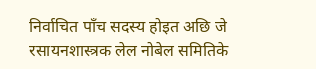निर्वाचित पाँच सदस्य होइत अछि जे रसायनशास्त्रक लेल नोबेल समितिके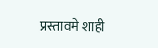प्रस्तावमे शाही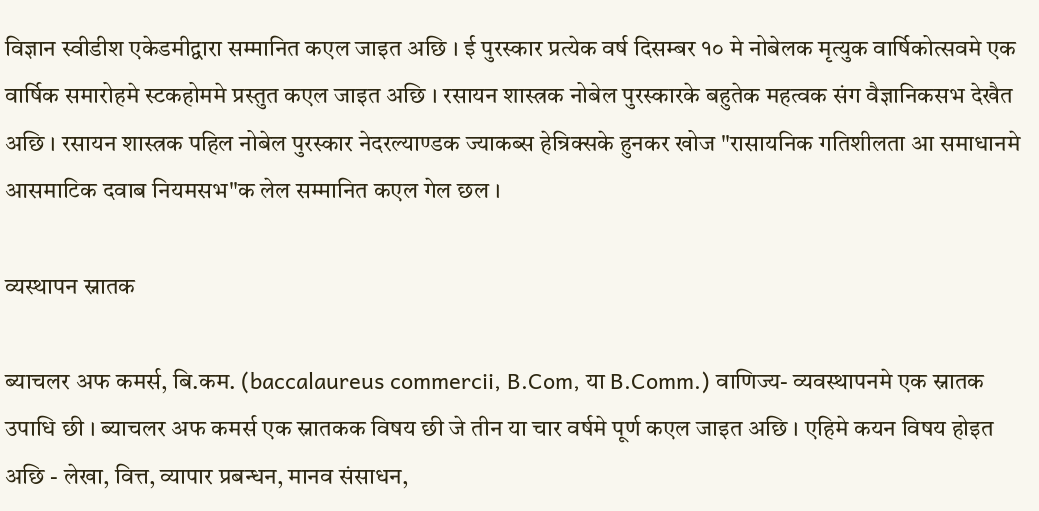विज्ञान स्वीडीश एकेडमीद्वारा सम्मानित कएल जाइत अछि । ई पुरस्कार प्रत्येक वर्ष दिसम्बर १० मे नोबेलक मृत्युक वार्षिकोत्सवमे एक वार्षिक समारोहमे स्टकहोममे प्रस्तुत कएल जाइत अछि । रसायन शास्त्रक नोबेल पुरस्कारके बहुतेक महत्वक संग वैज्ञानिकसभ देखैत अछि । रसायन शास्त्रक पहिल नोबेल पुरस्कार नेदरल्याण्डक ज्याकब्स हेन्रिक्सके हुनकर खोज "रासायनिक गतिशीलता आ समाधानमे आसमाटिक दवाब नियमसभ"क लेल सम्मानित कएल गेल छल ।

व्यस्थापन स्नातक

ब्याचलर अफ कमर्स, बि.कम. (baccalaureus commercii, B.Com, या B.Comm.) वाणिज्य- व्यवस्थापनमे एक स्नातक उपाधि छी । ब्याचलर अफ कमर्स एक स्नातकक विषय छी जे तीन या चार वर्षमे पूर्ण कएल जाइत अछि । एहिमे कयन विषय होइत अछि - लेखा, वित्त, व्यापार प्रबन्धन, मानव संसाधन,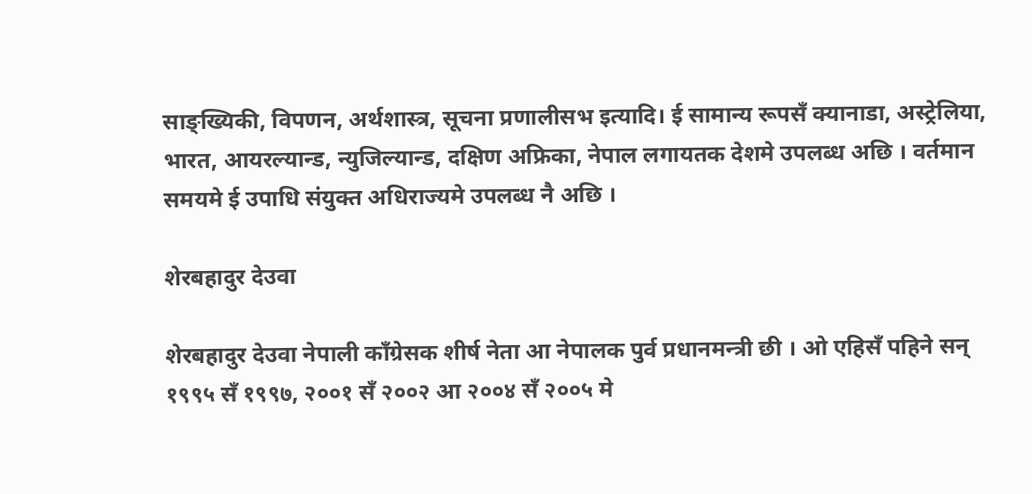साङ्ख्यिकी, विपणन, अर्थशास्त्र, सूचना प्रणालीसभ इत्यादि। ई सामान्य रूपसँ क्यानाडा, अस्ट्रेलिया, भारत, आयरल्यान्ड, न्युजिल्यान्ड, दक्षिण अफ्रिका, नेपाल लगायतक देशमे उपलब्ध अछि । वर्तमान समयमे ई उपाधि संयुक्त अधिराज्यमे उपलब्ध नै अछि ।

शेरबहादुर देउवा

शेरबहादुर देउवा नेपाली काँग्रेसक शीर्ष नेता आ नेपालक पुर्व प्रधानमन्त्री छी । ओ एहिसँ पहिने सन् १९९५ सँ १९९७, २००१ सँ २००२ आ २००४ सँ २००५ मे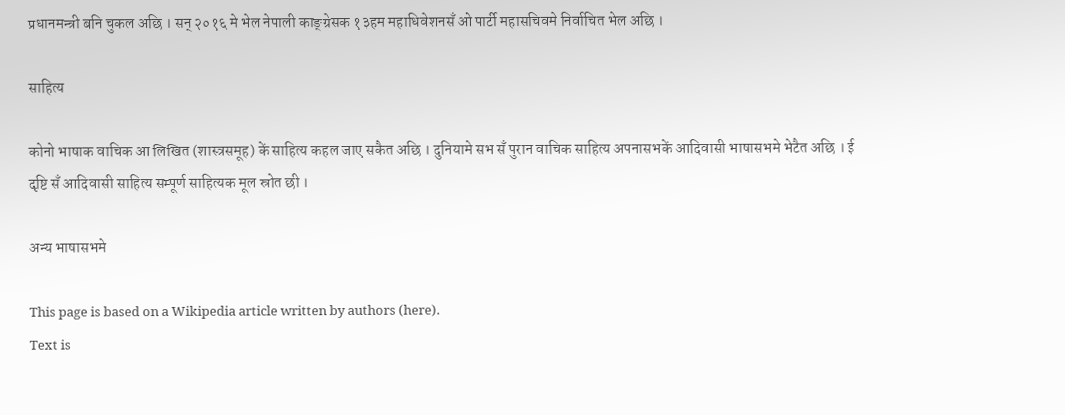प्रधानमन्त्री बनि चुकल अछि । सन् २०१६ मे भेल नेपाली काङ्ग्रेसक १३हम महाधिवेशनसँ ओ पार्टी महासचिवमे निर्वाचित भेल अछि ।

साहित्य

कोनो भाषाक वाचिक आ लिखित (शास्त्रसमूह) कें साहित्य कहल जाए सकैत अछि । दुनियामे सभ सँ पुरान वाचिक साहित्य अपनासभकें आदिवासी भाषासभमे भेटैत अछि । ई दृष्टि सँ आदिवासी साहित्य सम्पूर्ण साहित्यक मूल स्रोत छी ।

अन्य भाषासभमे

This page is based on a Wikipedia article written by authors (here).
Text is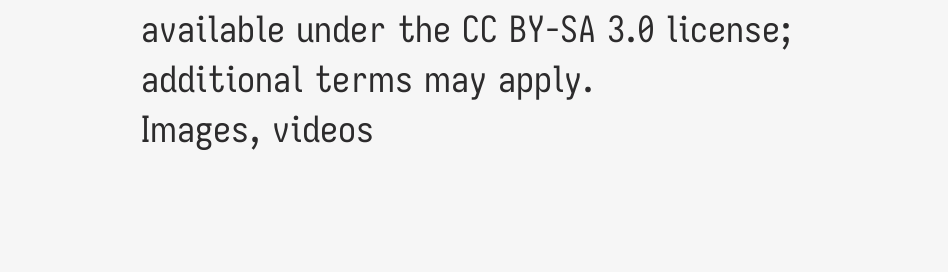available under the CC BY-SA 3.0 license; additional terms may apply.
Images, videos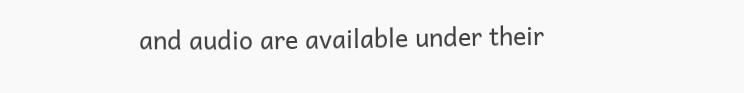and audio are available under their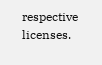respective licenses.